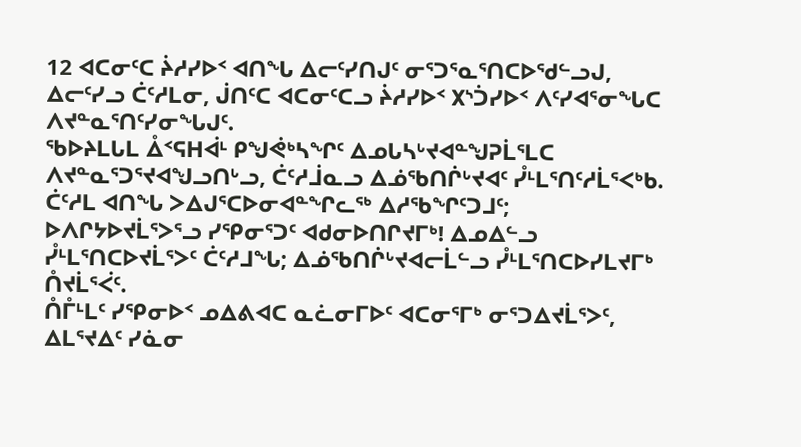12 ᐊᑕᓂᑦᑕ ᔩᓱᓯᐅᑉ ᐊᑎᖓ ᐃᓕᑦᓯᑎᒍᑦ ᓂᕐᑐᕐᓇᕐᑎᑕᐅᖁᓪᓗᒍ, ᐃᓕᑦᓯᓗ ᑖᑦᓱᒪᓂ, ᒎᑎᑦᑕ ᐊᑕᓂᑦᑕᓗ ᔩᓱᓯᐅᑉ ᙭ᔅᑑᓯᐅᑉ ᐱᑦᓯᐊᕐᓂᖓᑕ ᐱᔪᓐᓇᕐᑎᑦᓯᓂᖓᒍᑦ.
ᖃᐅᔨᒪᒐᒪ ᐂᑉᕋᕼᐋᒻ ᑭᖑᕚᒃᓴᖏᑦ ᐃᓄᒐᓴᒡᔪᐊᓐᖑᕈᒫᕐᒪᑕ ᐱᔪᓐᓇᕐᑐᕐᔪᐊᖑᓗᑎᒡᓗ, ᑖᑦᓱᒨᓇᓗ ᐃᓅᖃᑎᒌᒡᔪᐊᑦ ᓮᒻᒪᕐᑎᑦᓱᒫᕐᐸᒃᑲ.
ᑖᑦᓱᒪ ᐊᑎᖓ ᐳᐃᒍᕐᑕᐅᓂᐊᓐᖏᓚᖅ ᐃᓱᖃᖏᑦᑐᒧᑦ; ᐅᐱᒋᔭᐅᔪᒫᕐᐳᕐᓗ ᓯᕿᓂᕐᑐᑦ ᐊᑯᓂᐅᑎᒋᔪᒥᒃ! ᐃᓄᐃᓪᓗ ᓮᒻᒪᕐᑎᑕᐅᔪᒫᕐᐳᑦ ᑖᑦᓱᒧᖓ; ᐃᓅᖃᑎᒌᒡᔪᐊᓕᒫᓪᓗ ᓮᒻᒪᕐᑎᑕᐅᓯᒪᔪᒥᒃ ᑍᔪᒫᕐᐹᑦ.
ᑍᒤᒻᒪᑦ ᓯᕿᓂᐅᑉ ᓄᐃᕕᐊᑕ ᓇᓛᓂᒥᐅᑦ ᐊᑕᓂᕐᒥᒃ ᓂᕐᑐᐃᔪᒫᕐᐳᑦ, ᐃᒪᕐᔪᐃᑦ ᓯᓈᓂ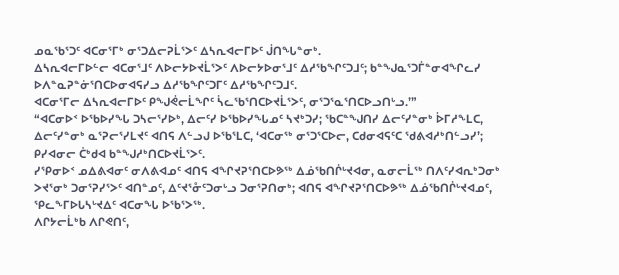ᓄᓇᖃᕐᑐᑦ ᐊᑕᓂᕐᒥᒃ ᓂᕐᑐᐃᓕᕈᒫᕐᐳᑦ ᐃᓴᕆᐊᓕᒥᐅᑦ ᒎᑎᖓᓐᓂᒃ.
ᐃᓴᕆᐊᓕᒥᐅᓪᓕ ᐊᑕᓂᕐᒧᑦ ᐱᐅᓕᔭᐅᔪᒫᕐᐳᑦ ᐱᐅᓕᔭᐅᓂᕐᒧᑦ ᐃᓱᖃᖏᑦᑐᒧᑦ; ᑲᓐᖑᓇᕐᑐᒦᓐᓂᐊᖏᓚᓯ ᐅᐱᓐᓇᕈᓐᓃᕐᑎᑕᐅᓂᐊᕋᓯᓗ ᐃᓱᖃᖏᑦᑐᒥᑦ ᐃᓱᖃᖏᑦᑐᒧᑦ.
ᐊᑕᓂᕐᒥᓕ ᐃᓴᕆᐊᓕᒥᐅᑦ ᑭᖑᕚᓕᒫᖏᑦ ᓵᓚᖃᕐᑎᑕᐅᔪᒫᕐᐳᑦ, ᓂᕐᑐᕐᓇᕐᑎᑕᐅᓗᑎᒡᓗ.’”
“ᐊᑕᓂᐅᑉ ᐅᖃᐅᓯᖓ ᑐᓴᓕᕐᓯᐅᒃ, ᐃᓕᑦᓯ ᐅᖃᐅᓯᖓᓄᑦ ᓴᔪᒃᑐᓯ; ᖃᑕᓐᖑᑎᓯ ᐃᓕᑦᓯᓐᓂᒃ ᐆᒥᓱᖕᒪᑕ, ᐃᓕᑦᓯᓐᓂᒃ ᓇᕐᕈᓕᕐᓯᒪᔪᑦ ᐊᑎᕋ ᐱᓪᓗᒍ ᐅᖃᕐᒪᑕ, ‘ᐊᑕᓂᖅ ᓂᕐᑐᕐᑕᐅᓕ, ᑕᑯᓂᐊᕋᑦᑕ ᖁᕕᐊᓱᒃᑎᓪᓗᓯ’; ᑭᓯᐊᓂᓕ ᑖᒃᑯᐊ ᑲᓐᖑᓱᒃᑎᑕᐅᔪᒫᕐᐳᑦ.
ᓯᕿᓂᐅᑉ ᓄᐃᕕᐊᓂᑦ ᓂᐱᕕᐊᓄᑦ ᐊᑎᕋ ᐊᖏᔪᕈᕐᑎᑕᐅᕗᖅ ᐃᓅᖃᑎᒌᒡᔪᐊᓂ, ᓇᓂᓕᒫᖅ ᑎᐱᑦᓯᐊᕆᒃᑐᓂᒃ ᐳᔪᕐᓂᒃ ᑐᓂᕐᕈᓯᕐᐳᑦ ᐊᑎᓐᓄᑦ, ᐃᑦᔪᕐᓁᑦᑐᓂᒡᓗ ᑐᓂᕐᕈᑎᓂᒃ; ᐊᑎᕋ ᐊᖏᔪᕈᕐᑎᑕᐅᕗᖅ ᐃᓅᖃᑎᒌᒡᔪᐊᓄᑦ, ᕿᓚᖕᒥᐅᒐᓴᒡᔪᐃᑦ ᐊᑕᓂᖓ ᐅᖃᕐᐳᖅ.
ᐱᒋᔭᓕᒫᒃᑲ ᐱᒋᕙᑎᑦ,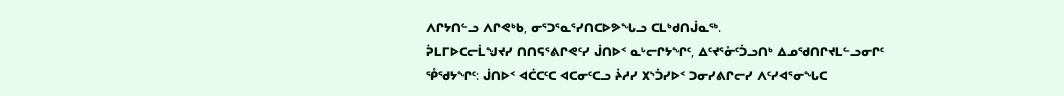ᐱᒋᔭᑎᓪᓗ ᐱᒋᕙᒃᑲ, ᓂᕐᑐᕐᓇᕐᓯᑎᑕᐅᕗᖓᓗ ᑕᒪᒃᑯᑎᒎᓇᖅ.
ᕉᒪᒥᐅᑕᓕᒫᖑᔪᓯ ᑎᑎᕋᕐᕕᒋᕙᑦᓯ ᒎᑎᐅᑉ ᓇᒡᓕᒋᔭᖏᑦ, ᐃᑦᔪᕐᓁᑦᑑᓗᑎᒃ ᐃᓄᖁᑎᒋᔪᒪᓪᓗᓂᒋᑦ ᕾᖁᔭᖏᑦ: ᒎᑎᐅᑉ ᐊᑖᑕᑦᑕ ᐊᑕᓂᑦᑕᓗ ᔩᓱᓯ ᙭ᔅᑑᓯᐅᑉ ᑐᓂᓯᕕᒋᓕᓯ ᐱᑦᓯᐊᕐᓂᖓᑕ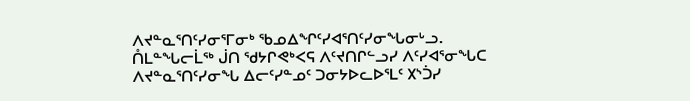ᐱᔪᓐᓇᕐᑎᑦᓯᓂᕐᒥᓂᒃ ᖃᓄᐃᖏᑦᓯᐊᕐᑎᑦᓯᓂᖓᓂᒡᓗ.
ᑍᒪᓐᖓᓕᒫᖅ ᒎᑎ ᖁᔭᒋᕙᒃᐸᕋ ᐱᑦᔪᑎᒋᓪᓗᓯ ᐱᑦᓯᐊᕐᓂᖓᑕ ᐱᔪᓐᓇᕐᑎᑦᓯᓂᖓ ᐃᓕᑦᓯᓐᓄᑦ ᑐᓂᔭᐅᓚᐅᕐᒪᑦ ᙭ᔅᑑᓯ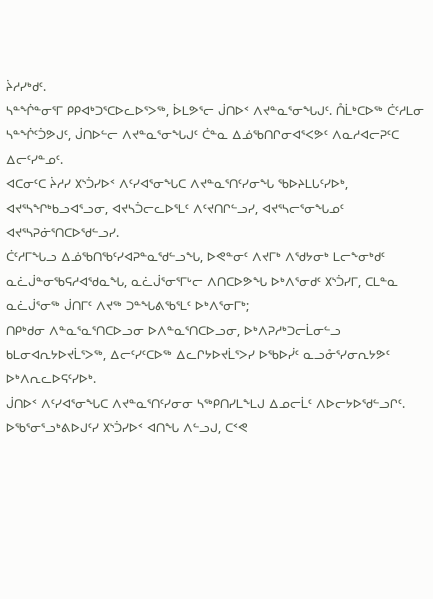ᔩᓱᓯᒃᑯᑦ.
ᓴᓐᖐᓐᓂᕐᒥ ᑭᑭᐊᒃᑐᕐᑕᐅᓚᐅᕐᐳᖅ, ᐆᒪᕗᕐᓕ ᒎᑎᐅᑉ ᐱᔪᓐᓇᕐᓂᖓᒍᑦ. ᑍᒫᒃᑕᐅᖅ ᑖᑦᓱᒪᓂ ᓴᓐᖐᑦᑑᕗᒍᑦ, ᒎᑎᐅᓪᓕ ᐱᔪᓐᓇᕐᓂᖓᒍᑦ ᑖᓐᓇ ᐃᓅᖃᑎᒋᓂᐊᕐᐸᕗᑦ ᐱᓇᓱᐊᓕᕈᑦᑕ ᐃᓕᑦᓯᓐᓄᑦ.
ᐊᑕᓂᑦᑕ ᔩᓱᓯ ᙭ᔅᑑᓯᐅᑉ ᐱᑦᓯᐊᕐᓂᖓᑕ ᐱᔪᓐᓇᕐᑎᑦᓯᓂᖓ ᖃᐅᔨᒪᒐᑦᓯᐅᒃ, ᐊᔪᕐᓴᖏᒃᑲᓗᐊᕐᓗᓂ, ᐊᔪᓴᑑᓕᓚᐅᕐᒪᑦ ᐱᑦᔪᑎᒋᓪᓗᓯ, ᐊᔪᕐᓴᓕᕐᓂᖓᓄᑦ ᐊᔪᕐᓴᕈᓃᕐᑎᑕᐅᖁᓪᓗᓯ.
ᑖᑦᓱᒥᖓᓗ ᐃᓅᖃᑎᖃᑦᓯᐊᕈᓐᓇᖁᓪᓗᖓ, ᐅᕙᓐᓂᑦ ᐱᔪᒥᒃ ᐱᖁᔭᓂᒃ ᒪᓕᖕᓂᒃᑯᑦ ᓇᓛᒎᓐᓂᖃᕋᓱᐊᖁᓇᖓ, ᓇᓛᒎᕐᓂᕐᒥᒡᓕ ᐱᑎᑕᐅᕗᖓ ᐅᒃᐱᕐᓂᑯᑦ ᙭ᔅᑑᓯᒥ, ᑕᒪᓐᓇ ᓇᓛᒎᕐᓂᖅ ᒎᑎᒥᑦ ᐱᔪᖅ ᑐᓐᖓᕕᖃᕐᒪᑦ ᐅᒃᐱᕐᓂᒥᒃ;
ᑎᑭᒃᑯᓂ ᐱᓐᓇᕐᓇᕐᑎᑕᐅᓗᓂ ᐅᐱᓐᓇᕐᑎᑕᐅᓗᓂ, ᐅᒃᐱᕈᓱᒃᑐᓕᒫᓂᓪᓗ ᑲᒪᓂᐊᕆᔭᐅᔪᒫᕐᐳᖅ, ᐃᓕᑦᓯᑦᑕᐅᖅ ᐃᓚᒋᔭᐅᔪᒫᕐᐳᓯ ᐅᖃᐅᓰᑦ ᓇᓗᓁᕐᓯᓂᕆᔭᕗᑦ ᐅᒃᐱᕆᓚᐅᕋᑦᓯᐅᒃ.
ᒎᑎᐅᑉ ᐱᑦᓯᐊᕐᓂᖓᑕ ᐱᔪᓐᓇᕐᑎᑦᓯᓂᓂ ᓴᖅᑭᑎᓯᒪᖕᒪᒍ ᐃᓄᓕᒫᑦ ᐱᐅᓕᔭᐅᖁᓪᓗᒋᑦ.
ᐅᖃᕐᓂᕐᓗᒃᕕᐅᒍᑦᓯ ᙭ᔅᑑᓯᐅᑉ ᐊᑎᖓ ᐱᓪᓗᒍ, ᑕᑉᕙ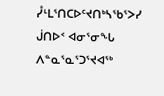ᓮᒻᒪᕐᑎᑕᐅᑦᔪᑎᒃᓴᖃᕐᐳᓯ ᒎᑎᐅᑉ ᐊᓂᕐᓂᖓ ᐱᓐᓇᕐᓇᕐᑐᕐᔪᐊᖅ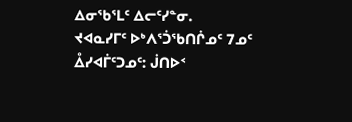ᐃᓂᖃᕐᒪᑦ ᐃᓕᑦᓯᓐᓂ.
ᔪᐊᓇᓯᒥᑦ ᐅᒃᐱᕐᑑᖃᑎᒌᓄᑦ 7ᓄᑦ ᐂᓯᐊᒦᑦᑐᓄᑦ: ᒎᑎᐅᑉ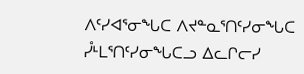ᐱᑦᓯᐊᕐᓂᖓᑕ ᐱᔪᓐᓇᕐᑎᑦᓯᓂᖓᑕ ᓮᒻᒪᕐᑎᑦᓯᓂᖓᑕᓗ ᐃᓚᒋᓕᓯ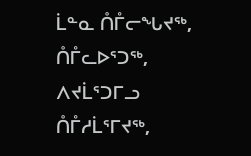ᒫᓐᓇ ᑍᒤᓕᖓᔪᖅ, ᑍᒤᓚᐅᕐᑐᖅ, ᐱᔪᒫᕐᑐᒥᓗ ᑍᒤᓱᒫᕐᒥᔪᖅ,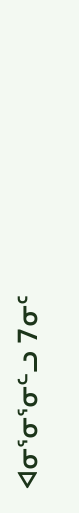ᐊᓂᕐᓂᕐᓂᓪᓗ 7ᓂᑦ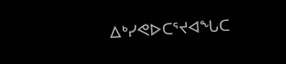ᐃᒃᓯᕙᐅᑕᕐᔪᐊᖓᑕ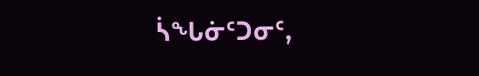ᓵᖓᓃᑦᑐᓂᑦ,